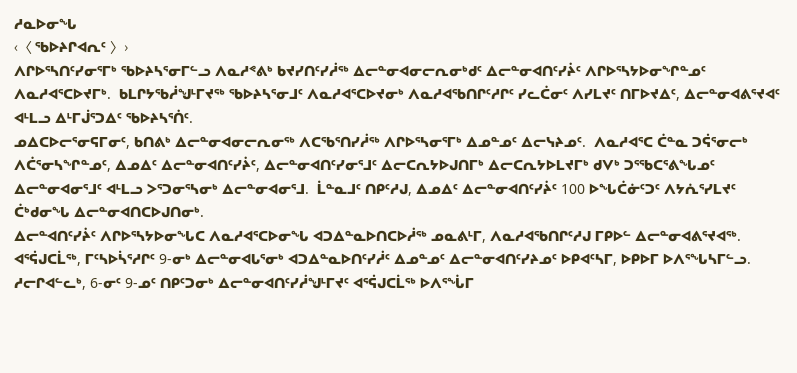ᓱᓇᐅᓂᖓ
‹〈 ᖃᐅᔨᒋᐊᕆᑦ 〉›
ᐱᒋᐅᕐᓴᑎᑦᓯᓂᕐᒥᒃ ᖃᐅᔨᓴᕐᓂᒥᓪᓗ ᐱᓇᓱᕝᕕᒃ ᑲᔪᓯᑎᑦᓯᓲᖅ ᐃᓕᓐᓂᐊᓂᓕᕆᓂᒃᑯᑦ ᐃᓕᓐᓂᐊᑎᑦᓯᔩᑦ ᐱᒋᐅᕐᓴᔭᐅᓂᖏᓐᓄᑦ ᐱᓇᓱᐊᕐᑕᐅᔪᒥᒃ.  ᑲᒪᒋᔭᖃᓲᖑᒻᒥᔪᖅ ᖃᐅᔨᓴᕐᓂᒧᑦ ᐱᓇᓱᐊᕐᑕᐅᔪᓂᒃ ᐱᓇᓱᐊᖃᑎᒋᑦᓱᒋᑦ ᓯᓚᑖᓂᑦ ᐱᓯᒪᔪᑦ ᑎᒥᐅᔪᐃᑦ, ᐃᓕᓐᓂᐊᕕᕐᔪᐊᑦ ᐊᒻᒪᓗ ᐃᒻᒥᒎᕐᑐᐃᑦ ᖃᐅᔨᓴᕐᑏᑦ.
ᓄᐃᑕᐅᓕᕐᓂᕋᒥᓂᑦ, ᑲᑎᕕᒃ ᐃᓕᓐᓂᐊᓂᓕᕆᓂᖅ ᐱᑕᖃᕐᑎᓯᓲᖅ ᐱᒋᐅᕐᓴᓂᕐᒥᒃ ᐃᓄᓐᓄᑦ ᐃᓕᓭᔨᓄᑦ.  ᐱᓇᓱᐊᕐᑕ ᑖᓐᓇ ᑐᕌᕐᓂᓕᒃ ᐱᑖᕐᓂᓴᖏᓐᓄᑦ, ᐃᓄᐃᑦ ᐃᓕᓐᓂᐊᑎᑦᓯᔩᑦ, ᐃᓕᓐᓂᐊᑎᑦᓯᓂᕐᒧᑦ ᐃᓕᑕᕆᔭᐅᒍᑎᒥᒃ ᐃᓕᑕᕆᔭᐅᒪᔪᒥᒃ ᑯᐯᒃ ᑐᕐᖃᑕᕐᕕᖓᓄᑦ ᐃᓕᓐᓂᐊᓂᕐᒧᑦ ᐊᒻᒪᓗ ᐳᕐᑐᓂᕐᓴᓂᒃ ᐃᓕᓐᓂᐊᓂᕐᒧ.  ᒫᓐᓇᒧᑦ ᑎᑭᑦᓱᒍ, ᐃᓄᐃᑦ ᐃᓕᓐᓂᐊᑎᑦᓯᔩᑦ 100 ᐅᖓᑖᓃᑦᑐᑦ ᐱᔭᕇᕐᓯᒪᔪᑦ ᑖᒃᑯᓂᖓ ᐃᓕᓐᓂᐊᑎᑕᐅᒍᑎᓂᒃ.
ᐃᓕᓐᐊᑎᑦᓯᔩᑦ ᐱᒋᐅᕐᓴᔭᐅᓂᖓᑕ ᐱᓇᓱᐊᕐᑕᐅᓂᖓ ᐊᑐᐃᓐᓇᐅᑎᑕᐅᓲᖅ ᓄᓇᕕᒻᒥ, ᐱᓇᓱᐊᖃᑎᒋᑦᓱᒍ ᒥᑭᐅᓪ ᐃᓕᓐᓂᐊᕕᕐᔪᐊᖅ.  ᐊᕐᕌᒍᑕᒫᖅ, ᒥᑦᓴᐅᓵᕐᓱᒋᑦ 9-ᓂᒃ ᐃᓕᓐᓂᐊᒐᕐᓂᒃ ᐊᑐᐃᓐᓇᐅᑎᑦᓯᓲᑦ ᐃᓄᓐᓄᑦ ᐃᓕᓐᓂᐊᑎᑦᓯᔨᓄᑦ ᐅᑭᐊᑦᓴᒥ, ᐅᑭᐅᒥ ᐅᐱᕐᖓᓴᒥᓪᓗ. ᓱᓕᒋᐊᓪᓚᒃ, 6-ᓂᑦ 9-ᓄᑦ ᑎᑭᑦᑐᓂᒃ ᐃᓕᓐᓂᐊᑎᑦᓯᓲᖑᒻᒥᔪᑦ ᐊᕐᕌᒍᑕᒫᖅ ᐅᐱᕐᖔᒥ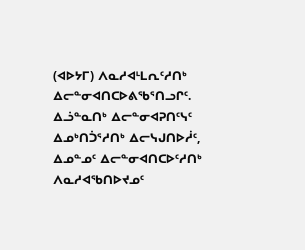(ᐊᐅᔭᒥ) ᐱᓇᓱᐊᒻᒪᕆᑦᓱᑎᒃ ᐃᓕᓐᓂᐊᑎᑕᐅᕕᖃᕐᑎᓗᒋᑦ.
ᐃᓘᓐᓇᑎᒃ ᐃᓕᓐᓂᐊᕈᑎᑦᓭᑦ ᐃᓄᒃᑎᑑᕐᓱᑎᒃ ᐃᓕᓭᒍᑎᐅᓲᑦ, ᐃᓄᓐᓄᑦ ᐃᓕᓐᓂᐊᑎᑕᐅᑦᓱᑎᒃ ᐱᓇᓱᐊᖃᑎᐅᔪᓄᑦ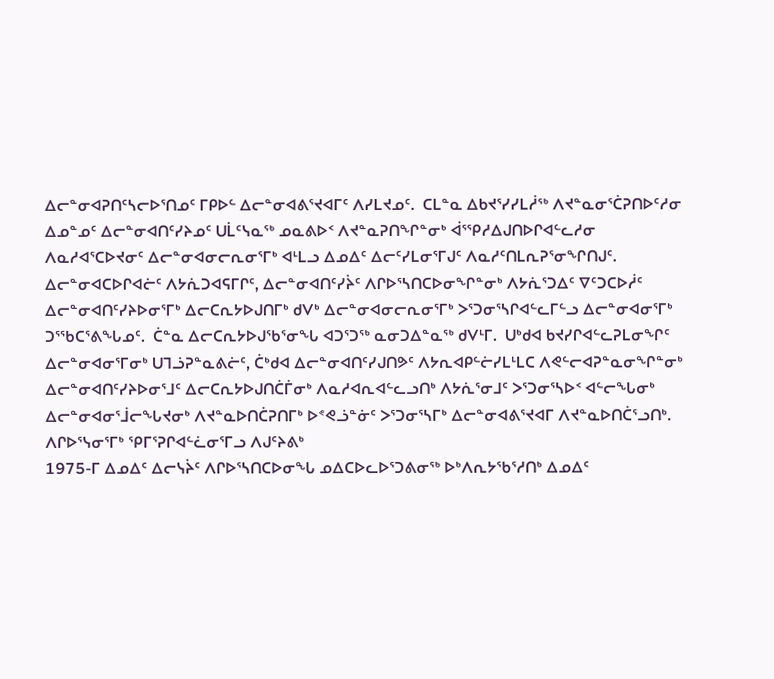ᐃᓕᓐᓂᐊᕈᑎᑦᓴᓕᐅᕐᑎᓄᑦ ᒥᑭᐅᓪ ᐃᓕᓐᓂᐊᕕᕐᔪᐊᒥᑦ ᐱᓯᒪᔪᓄᑦ.  ᑕᒪᓐᓇ ᐃᑲᔪᕐᓯᓯᒪᓲᖅ ᐱᔪᓐᓇᓂᕐᑖᕈᑎᐅᑦᓱᓂ ᐃᓄᓐᓄᑦ ᐃᓕᓐᓂᐊᑎᑦᓯᔨᓄᑦ ᑌᒫᑦᓭᓇᖅ ᓄᓇᕕᐅᑉ ᐱᔪᓐᓇᕈᑎᖏᓐᓂᒃ ᐋᕐᕿᓱᐃᒍᑎᐅᒋᐊᓪᓚᓱᓂ ᐱᓇᓱᐊᕐᑕᐅᔪᓂᑦ ᐃᓕᓐᓂᐊᓂᓕᕆᓂᕐᒥᒃ ᐊᒻᒪᓗ ᐃᓄᐃᑦ ᐃᓕᑦᓯᒪᓂᕐᒥᒍᑦ ᐱᓇᓱᑦᑎᒪᕆᕈᕐᓂᖏᑎᒍᑦ.
ᐃᓕᓐᓂᐊᑕᐅᒋᐊᓖᑦ ᐱᔭᕇᑐᐊᕋᒥᒋᑦ, ᐃᓕᓐᓂᐊᑎᑦᓯᔩᑦ ᐱᒋᐅᕐᓴᑎᑕᐅᓂᖏᓐᓂᒃ ᐱᔭᕇᕐᑐᐃᑦ ᐁᑦᑐᑕᐅᓲᑦ ᐃᓕᓐᓂᐊᑎᑦᓯᔨᐅᓂᕐᒥᒃ ᐃᓕᑕᕆᔭᐅᒍᑎᒥᒃ ᑯᐯᒃ ᐃᓕᓐᓂᐊᓂᓕᕆᓂᕐᒥᒃ ᐳᕐᑐᓂᕐᓴᒋᐊᓪᓚᒥᓪᓗ ᐃᓕᓐᓂᐊᓂᕐᒥᒃ ᑐᕐᖃᑕᕐᕕᖓᓄᑦ.  ᑖᓐᓇ ᐃᓕᑕᕆᔭᐅᒍᖃᕐᓂᖓ ᐊᑐᕐᑐᖅ ᓇᓂᑐᐃᓐᓇᖅ ᑯᐯᒻᒥ.  ᑌᒃᑯᐊ ᑲᔪᓯᒋᐊᓪᓚᕈᒪᓂᖏᑦ ᐃᓕᓐᓂᐊᓂᕐᒥᓂᒃ ᑌᒣᓘᕈᓐᓇᕕᓖᑦ, ᑖᒃᑯᐊ ᐃᓕᓐᓂᐊᑎᑦᓯᒍᑎᕗᑦ ᐱᔭᕆᐊᑭᓪᓖᓯᒪᒻᒪᑕ ᐱᕙᓪᓕᐊᕈᓐᓇᓂᖏᓐᓂᒃ ᐃᓕᓐᓂᐊᑎᑦᓯᔨᐅᓂᕐᒧᑦ ᐃᓕᑕᕆᔭᐅᒍᑎᑖᒦᓂᒃ ᐱᓇᓱᐊᕆᐊᓪᓚᓗᑎᒃ ᐱᔭᕇᕐᓂᒧᑦ ᐳᕐᑐᓂᕐᓴᐅᑉ ᐊᓪᓕᖓᓂᒃ ᐃᓕᓐᓂᐊᓂᕐᒨᓕᖓᔪᓂᒃ ᐱᔪᓐᓇᐅᑎᑖᕈᑎᒥᒃ ᐅᕝᕙᓘᓐᓃᑦ ᐳᕐᑐᓂᕐᓴᒥᒃ ᐃᓕᓐᓂᐊᕕᕐᔪᐊᒥ ᐱᔪᓐᓇᐅᑎᑖᕐᓗᑎᒃ.
ᐱᒋᐅᕐᓭᓂᕐᒥᒃ ᕿᒥᕐᕈᒋᐊᓪᓛᓂᕐᒥᓗ ᐱᒍᑦᔨᕕᒃ
1975-ᒥ ᐃᓄᐃᑦ ᐃᓕᓭᔩᑦ ᐱᒋᐅᕐᓴᑎᑕᐅᓂᖓ ᓄᐃᑕᐅᓚᐅᕐᑐᕕᓂᖅ ᐅᒃᐱᕆᔭᖃᕐᓱᑎᒃ ᐃᓄᐃᑦ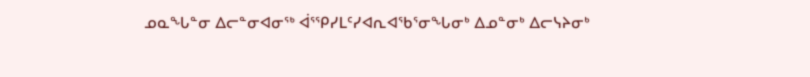ᓄᓇᖓᓐᓂ ᐃᓕᓐᓂᐊᓂᖅ ᐋᕐᕿᓯᒪᑦᓯᐊᕆᐊᖃᕐᓂᖓᓂᒃ ᐃᓄᓐᓂᒃ ᐃᓕᓭᔨᓂᒃ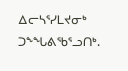ᐃᓕᓴᕐᓯᒪᔪᓂᒃ ᑐᖕᖓᕕᖃᕐᓗᑎᒃ.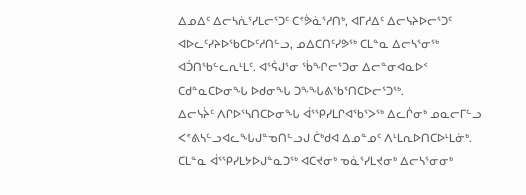ᐃᓄᐃᑦ ᐃᓕᓴᕇᕐᓯᒪᓕᕐᑐᑦ ᑕᕝᕘᓈᕐᓱᑎᒃ, ᐊᒥᓱᐃᑦ ᐃᓕᓭᔨᐅᓕᕐᑐᑦ ᐊᐅᓚᑦᓯᔨᐅᖃᑕᐅᑦᓱᑎᓪᓗ, ᓄᐃᑕᑎᑦᓯᕗᖅ ᑕᒪᓐᓇ ᐃᓕᓴᕐᓂᖅ ᐊᑑᑎᖃᓪᓚᕆᒻᒪᑦ. ᐊᕐᕌᒍᕐᓂ ᖄᖏᓕᕐᑐᓂ ᐃᓕᓐᓂᐊᓇᐅᑉ ᑕᑯᓐᓇᑕᐅᓂᖓ ᐅᑯᓂᖓ ᑐᖕᖓᕕᖃᕐᑎᑕᐅᓕᕐᑐᖅ.
ᐃᓕᓭᔩᑦ ᐱᒋᐅᕐᓴᑎᑕᐅᓂᖓ ᐋᕐᕿᓯᒪᒋᐊᖃᕐᐳᖅ ᐃᓚᒌᓂᒃ ᓄᓇᓕᒥᓪᓗ ᐸᕝᕕᓴᓪᓗᐊᓚᖓᒍᓐᓀᑎᓪᓗᒍ ᑖᒃᑯᐊ ᐃᓄᓐᓄᑦ ᐱᒻᒪᕆᐅᑎᑕᐅᒻᒪᓃᒃ. ᑕᒪᓐᓇ ᐋᕐᕿᓯᒪᔭᐅᒍᓐᓇᑐᖅ ᐊᑕᔪᓂᒃ ᓀᓈᕐᓯᒪᔪᓂᒃ ᐃᓕᓴᕐᓂᓂᒃ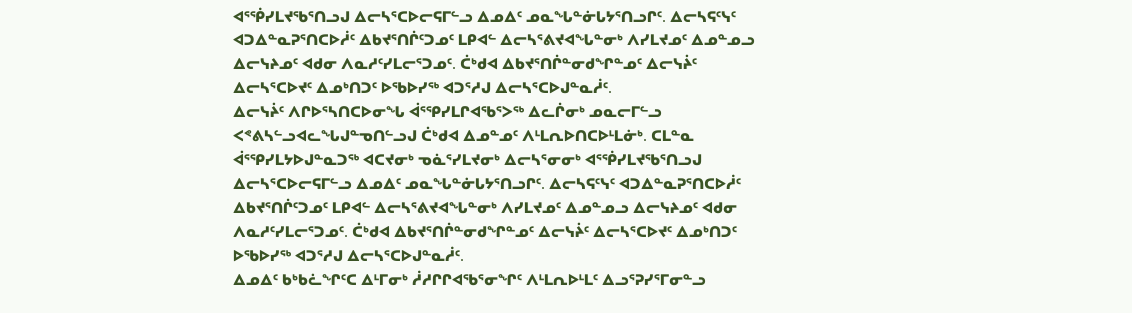ᐊᕐᖀᓯᒪᔪᖃᕐᑎᓗᒍ ᐃᓕᓴᕐᑕᐅᓕᕋᒥᓪᓗ ᐃᓄᐃᑦ ᓄᓇᖓᓐᓃᒐᔭᕐᑎᓗᒋᑦ. ᐃᓕᓴᕋᑦᓭᑦ ᐊᑐᐃᓐᓇᕈᕐᑎᑕᐅᓲᑦ ᐃᑲᔪᕐᑎᒌᑦᑐᓄᑦ ᒪᑭᐊᓪ ᐃᓕᓴᕐᕕᔪᐊᖓᓐᓂᒃ ᐱᓯᒪᔪᓄᑦ ᐃᓄᓐᓄᓗ ᐃᓕᓭᔨᓄᑦ ᐊᑯᓂ ᐱᓇᓱᑦᓯᒪᓕᕐᑐᓄᑦ. ᑖᒃᑯᐊ ᐃᑲᔪᕐᑎᒌᓐᓂᑯᖏᓐᓄᑦ ᐃᓕᓭᔩᑦ ᐃᓕᓴᕐᑕᐅᔪᑦ ᐃᓄᒃᑎᑐᑦ ᐅᖃᐅᓯᖅ ᐊᑐᕐᓱᒍ ᐃᓕᓴᕐᑕᐅᒍᓐᓇᓲᑦ.
ᐃᓕᓭᔩᑦ ᐱᒋᐅᕐᓴᑎᑕᐅᓂᖓ ᐋᕐᕿᓯᒪᒋᐊᖃᕐᐳᖅ ᐃᓚᒌᓂᒃ ᓄᓇᓕᒥᓪᓗ ᐸᕝᕕᓴᓪᓗᐊᓚᖓᒍᓐᓀᑎᓪᓗᒍ ᑖᒃᑯᐊ ᐃᓄᓐᓄᑦ ᐱᒻᒪᕆᐅᑎᑕᐅᒻᒪᓃᒃ. ᑕᒪᓐᓇ ᐋᕐᕿᓯᒪᔭᐅᒍᓐᓇᑐᖅ ᐊᑕᔪᓂᒃ ᓀᓈᕐᓯᒪᔪᓂᒃ ᐃᓕᓴᕐᓂᓂᒃ ᐊᕐᖀᓯᒪᔪᖃᕐᑎᓗᒍ ᐃᓕᓴᕐᑕᐅᓕᕋᒥᓪᓗ ᐃᓄᐃᑦ ᓄᓇᖓᓐᓃᒐᔭᕐᑎᓗᒋᑦ. ᐃᓕᓴᕋᑦᓭᑦ ᐊᑐᐃᓐᓇᕈᕐᑎᑕᐅᓲᑦ ᐃᑲᔪᕐᑎᒌᑦᑐᓄᑦ ᒪᑭᐊᓪ ᐃᓕᓴᕐᕕᔪᐊᖓᓐᓂᒃ ᐱᓯᒪᔪᓄᑦ ᐃᓄᓐᓄᓗ ᐃᓕᓭᔨᓄᑦ ᐊᑯᓂ ᐱᓇᓱᑦᓯᒪᓕᕐᑐᓄᑦ. ᑖᒃᑯᐊ ᐃᑲᔪᕐᑎᒌᓐᓂᑯᖏᓐᓄᑦ ᐃᓕᓭᔩᑦ ᐃᓕᓴᕐᑕᐅᔪᑦ ᐃᓄᒃᑎᑐᑦ ᐅᖃᐅᓯᖅ ᐊᑐᕐᓱᒍ ᐃᓕᓴᕐᑕᐅᒍᓐᓇᓲᑦ.
ᐃᓄᐃᑦ ᑲᒃᑲᓛᖏᑦᑕ ᐃᒻᒥᓂᒃ ᓲᓱᒋᒋᐊᖃᕐᓂᖏᑦ ᐱᒻᒪᕆᐅᒻᒪᑦ ᐃᓗᕐᕈᓯᕐᒥᓂᓐᓗ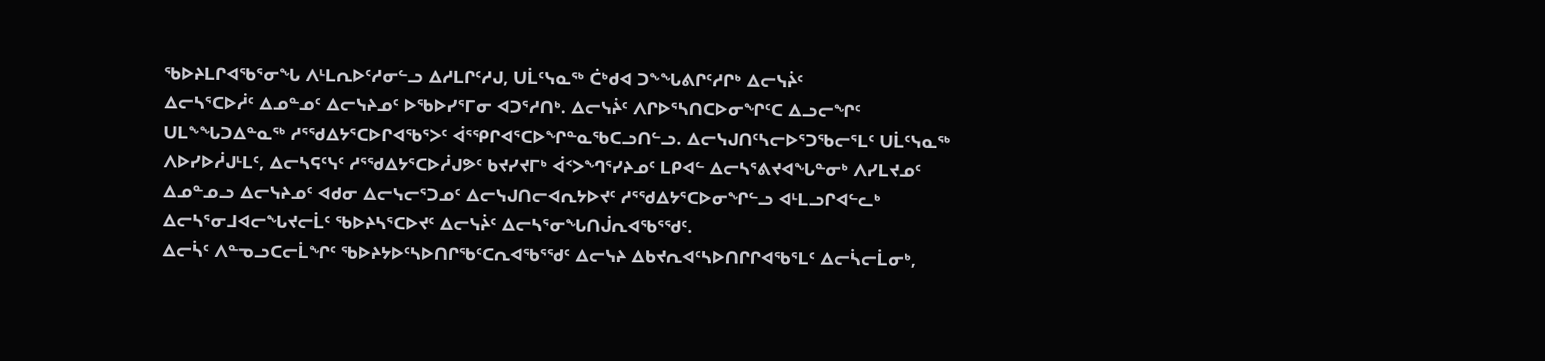ᖃᐅᔨᒪᒋᐊᖃᕐᓂᖓ ᐱᒻᒪᕆᐅᑦᓱᓂᓪᓗ ᐃᓱᒪᒋᑦᓱᒍ, ᑌᒫᑦᓭᓇᖅ ᑖᒃᑯᐊ ᑐᖕᖓᕕᒋᑦᓱᒋᒃ ᐃᓕᓭᔩᑦ
ᐃᓕᓴᕐᑕᐅᓲᑦ ᐃᓄᓐᓄᑦ ᐃᓕᓭᔨᓄᑦ ᐅᖃᐅᓯᕐᒥᓂ ᐊᑐᕐᓱᑎᒃ. ᐃᓕᓭᔩᑦ ᐱᒋᐅᕐᓴᑎᑕᐅᓂᖏᑦᑕ ᐃᓗᓕᖏᑦ ᑌᒪᖕᖓᑐᐃᓐᓇᖅ ᓱᕐᖁᐃᔭᕐᑕᐅᒋᐊᖃᕐᐳᑦ ᐋᕐᕿᒋᐊᕐᑕᐅᖏᓐᓇᖃᑕᓗᑎᓪᓗ. ᐃᓕᓭᒍᑎᑦᓴᓕᐅᕐᑐᖃᓕᕐᒪᑦ ᑌᒫᑦᓭᓇᖅ ᐱᐅᓯᐅᓲᒍᒻᒪᑦ, ᐃᓕᓴᕋᑦᓭᑦ ᓱᕐᖁᐃᔭᕐᑕᐅᓲᒍᕗᑦ ᑲᔪᓯᔪᒥᒃ ᐋᑉᐳᙰᕐᓯᔨᓄᑦ ᒪᑭᐊᓪ ᐃᓕᓴᕐᕕᔪᐊᖓᓐᓂᒃ ᐱᓯᒪᔪᓄᑦ ᐃᓄᓐᓄᓗ ᐃᓕᓭᔨᓄᑦ ᐊᑯᓂ ᐃᓕᓭᓕᕐᑐᓄᑦ ᐃᓕᓭᒍᑎᓕᐊᕆᔭᐅᔪᑦ ᓱᕐᖁᐃᔭᕐᑕᐅᓂᖏᓪᓗ ᐊᒻᒪᓗᒋᐊᓪᓚᒃ ᐃᓕᓴᕐᓂᒧᐊᓕᖓᔪᓕᒫᑦ ᖃᐅᔨᓴᕐᑕᐅᔪᑦ ᐃᓕᓭᔩᑦ ᐃᓕᓴᕐᓂᖓᑎᒎᕆᐊᖃᕐᖁᑦ.
ᐃᓕᓵᑦ ᐱᓐᓀᓗᑕᓕᒫᖏᑦ ᖃᐅᔨᔭᐅᑦᓴᐅᑎᒋᖃᑦᑕᕆᐊᖃᕐᖁᑦ ᐃᓕᓭᔨ ᐃᑲᔪᕆᐊᑦᓴᐅᑎᒋᒋᐊᖃᕐᒪᑦ ᐃᓕᓵᓕᒫᓂᒃ,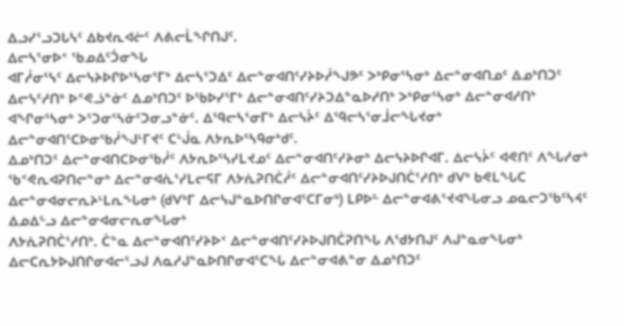ᐃᓗᓯᕐᓗᑐᒐᓭᑦ ᐃᑲᔪᕆᐊᓖᑦ ᐱᕕᓕᒫᖏᑎᒍᑦ.
ᐃᓕᓴᕐᓂᐅᑉ ᖃᓄᐃᑦᑑᓂᖓ
ᐊᒥᓲᓂᕐᓭᑦ ᐃᓕᓭᔨᐅᒋᐅᕐᓴᓂᕐᒥᒃ ᐃᓕᓴᕐᑐᐃᑦ ᐃᓕᓐᓂᐊᑎᑦᓯᔨᐅᓲᖑᕗᑦ ᐳᒃᑭᓂᕐᓴᓂᒃ ᐃᓕᓐᓂᐊᑎᓄᑦ ᐃᓄᒃᑎᑐᑦ ᐃᓕᓭᑦᓱᑎᒃ ᐅᕝᕙᓘᓐᓃᑦ ᐃᓄᒃᑎᑐᑦ ᐅᖃᐅᓯᕐᒥᒃ ᐃᓕᓐᓂᐊᑎᑦᓯᔨᑐᐃᓐᓇᐅᓱᑎᒃ ᐳᒃᑭᓂᕐᓴᓂᒃ ᐃᓕᓐᓂᐊᓱᑎᒃ ᐊᖏᓂᕐᓴᓂᒃ ᐳᕐᑐᓂᕐᓴᓃᑦᑐᓂᓗᓐᓃᑦ. ᐃᙯᓕᓴᕐᓂᒥᒃ ᐃᓕᓭᔩᑦ ᐃᙯᓕᓴᕐᓂᒨᓕᖓᔪᓂᒃ ᐃᓕᓐᓂᐊᑎᕐᑕᐅᓂᖃᓲᖑᒻᒥᔪᑦ ᑕᒡᒎᓇ ᐱᔭᕆᐅᕐᓴᑫᓂᒃᑯᑦ.
ᐃᓄᒃᑎᑐᑦ ᐃᓕᓐᓂᐊᑎᑕᐅᓂᖃᓲᑦ ᐱᔭᕆᐅᕐᓴᓯᒪᔪᓄᑦ ᐃᓕᓐᓂᐊᑎᑦᓯᔨᓂᒃ ᐃᓕᓭᔨᐅᒋᐊᒥ. ᐃᓕᓭᔩᑦ ᐊᕙᑎᑦ ᐱᖓᓱᓂᒃ ᖃᕝᕙᕆᐊᕈᑎᓕᓐᓂᒃ ᐃᓕᓐᓂᐊᕇᕐᓯᒪᓕᕋᒥ ᐱᔭᕇᕈᑎᑖᓲᑦ ᐃᓕᓐᓂᐊᑎᑦᓯᔨᐅᒍᑎᑖᕐᓱᑎᒃ ᑯᐯᒃ ᑲᕙᒪᖓᑕ ᐃᓕᓐᓂᐊᓂᓕᕆᔨᒻᒪᕆᖓᓂᒃ (ᑯᐯᒃᒥ ᐃᓕᓭᒍᓐᓇᐅᑎᒋᓂᐊᕐᑕᒥᓂᒃ) ᒪᑭᐅᓪ ᐃᓕᓐᓂᐊᕕᕐᔪᐊᖓᓂᓗ ᓄᓇᓕᑐᖃᑦᓴᔦᑦ ᐃᓄᐃᓪᓗ ᐃᓕᓐᓂᐊᓂᓕᕆᓂᖓᓂᒃ
ᐱᔭᕇᕈᑎᑖᕐᓱᑎᒃ. ᑖᓐᓇ ᐃᓕᓐᓂᐊᑎᑦᓯᔨᐅᑉ ᐃᓕᓐᓂᐊᑎᑦᓯᔨᐅᒍᑎᑖᕈᑎᖓ ᐱᖁᔭᑎᒍᑦ ᐱᒍᓐᓇᓂᖓᓂᒃ ᐃᓕᑕᕆᔭᐅᒍᑎᒋᓂᐊᓕᕐᓗᒍ ᐱᓇᓱᒍᓐᓇᐅᑎᒋᓂᐊᕐᑕᖓ ᐃᓕᓐᓂᐊᕕᓐᓂ ᐃᓄᒃᑎᑐᑦ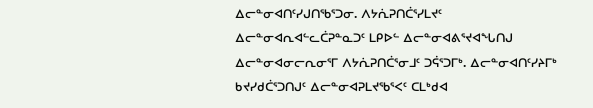ᐃᓕᓐᓂᐊᑎᑦᓯᒍᑎᖃᕐᑐᓂ. ᐱᔭᕇᕈᑎᑖᕐᓯᒪᔪᑦ ᐃᓕᓐᓂᐊᕆᐊᓪᓚᑖᕈᓐᓇᑐᑦ ᒪᑭᐅᓪ ᐃᓕᓐᓂᐊᕕᕐᔪᐊᖓᑎᒍ ᐃᓕᓐᓂᐊᓂᓕᕆᓂᕐᒥ ᐱᔭᕇᕈᑎᑖᕐᓂᒧᑦ ᑐᕌᕐᑐᒥᒃ. ᐃᓕᓐᓂᐊᑎᑦᓯᔨᒥᒃ ᑲᔪᓯᑯᑖᕐᑐᑎᒍᑦ ᐃᓕᓐᓂᐊᕈᒪᔪᖃᕐᐸᑦ ᑕᒪᒃᑯᐊ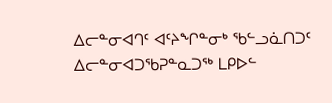ᐃᓕᓐᓂᐊᒉᑦ ᐊᑦᔨᖏᓐᓂᒃ ᖃᓪᓗᓈᑎᑐᑦ ᐃᓕᓐᓂᐊᑐᖃᕈᓐᓇᑐᖅ ᒪᑭᐅᓪ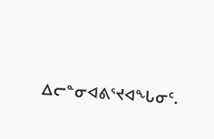ᐃᓕᓐᓂᐊᕕᕐᔪᐊᖓᓂᑦ.